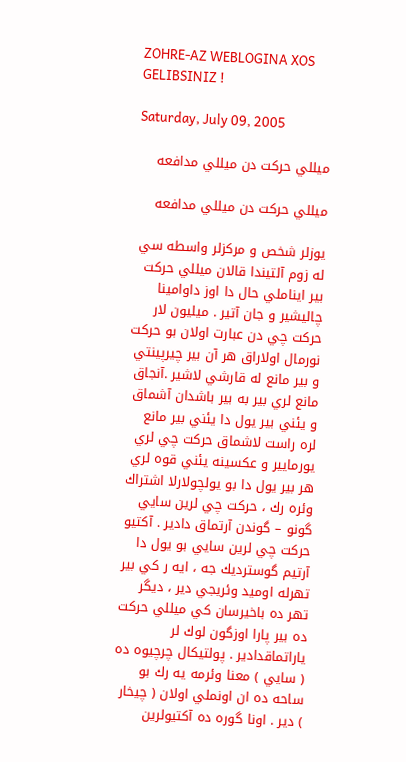ZOHRE-AZ WEBLOGINA XOS GELIBSINIZ !

Saturday, July 09, 2005

ميللي حركت دن ميللي مدافعه

ميللي حركت دن ميللي مدافعه

يوزلر شخص و مركزلر واسطه سي له زوم آلتيندا قالان ميللي حركت بير ايناملي حال دا اوز داوامينا چاليشير و جان آتير . ميليون لار حركت چي دن عبارت اولان بو حركت نورمال اولاراق هر آن بير چيرپينتي و بير مانع له قارشي لاشير .آنجاق مانع لري بير به بير باشدان آشماق و يئني بير يول دا يئني بير مانع لره راست لاشماق حركت چي لري يورمايير و عكسينه يئني قوه لري هر بير يول دا بو يولچولارلا اشتراك وئره رك ، حركت چي لرين سايي گونو – گوندن آرتماق دادير . آكتيو حركت چي لرين سايي بو يول دا آرتيم گوسترديك جه ، ايه ر كي بير تهرله اوميد وئريجي دير ، ديگر تهر ده باخيرسان كي ميللي حركت ده بير پارا اوزگون لوك لر ياراتماقدادير . پولتيكال چرچيوه ده ( سايي ) معنا وئرمه يه رك بو ساحه ده ان اونملي اولان ( چيخار ) دير . اونا گوره ده آكتيولرين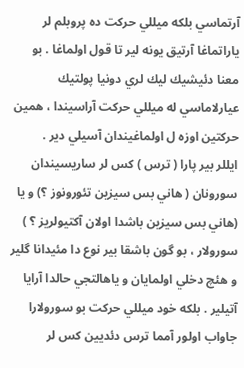آرتماسي بلكه ميللي حركت ده پروبلم لر ياراتماغا آرتيق يونه لير تا قول اولماغا . بو معنا دئيشيك ليك لري دونيا پولتيك عيارلاماسي له ميللي حركت آراسيندا ، همين حركتين اوزه ل اولماغيندان آسيلي دير .
ايللر بير پارا ( ترس ) كس لر ساريسيندان سورونان ( هاني بس سيزين تئورونوز ؟) و يا (هاني بس سيزين باشدا اولان آكتيولريز ؟ ) سورولار ، بو گون باشقا بير نوع دا مئيدانا گلير و هئچ دخلي اولمايان و ياهالتجي حالدا آرايا آتيلير . بلكه خود ميللي حركت بو سورولارا جاواب اولور آمما ترس دئديين كس لر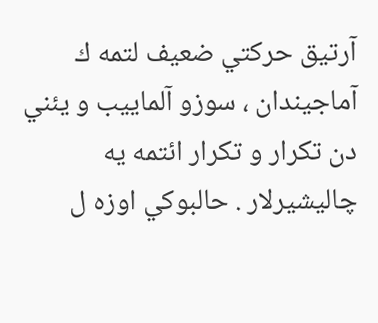آرتيق حركتي ضعيف لتمه ك آماجيندان ، سوزو آلماييب و يئني دن تكرار و تكرار ائتمه يه چاليشيرلار . حالبوكي اوزه ل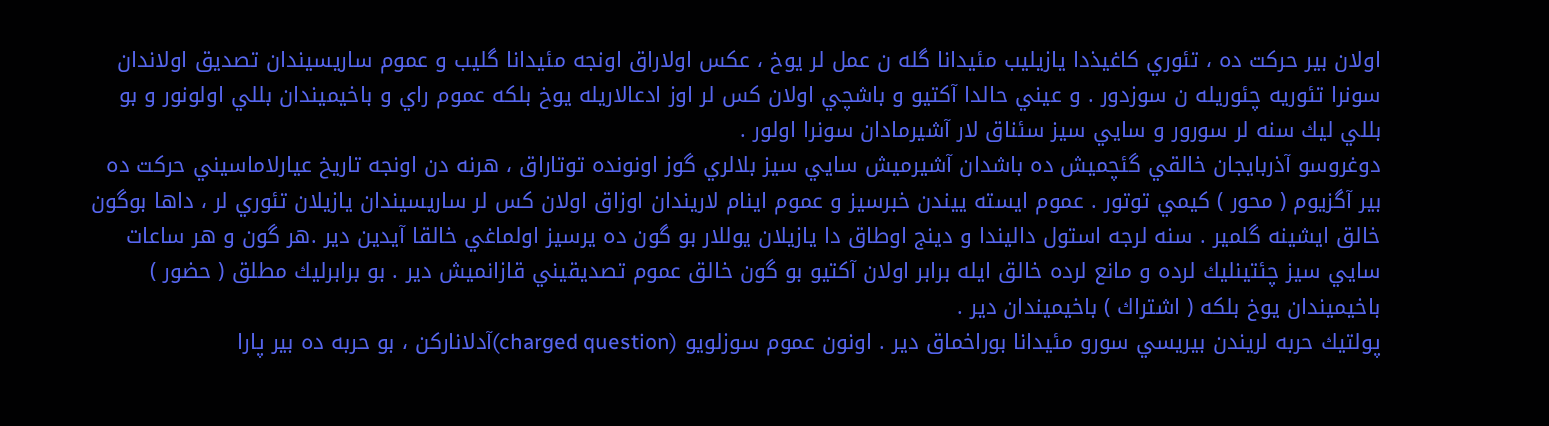اولان بير حركت ده ، تئوري كاغيذدا يازيليب مئيدانا گله ن عمل لر يوخ ، عكس اولاراق اونجه مئيدانا گليب و عموم ساريسيندان تصديق اولاندان سونرا تئوريه چئوريله ن سوزدور . و عيني حالدا آكتيو و باشچي اولان كس لر اوز ادعالاريله يوخ بلكه عموم راي و باخيميندان بللي اولونور و بو بللي ليك سنه لر سورور و سايي سيز سئناق لار آشيرمادان سونرا اولور .
دوغروسو آذربايجان خالقي گئچميش ده باشدان آشيرميش سايي سيز بلالري گوز اونونده توتاراق ، هرنه دن اونجه تاريخ عيارلاماسيني حركت ده بير آگزيوم ( محور ) كيمي توتور . عموم ايسته ييندن خبرسيز و عموم اينام لاريندان اوزاق اولان كس لر ساريسيندان يازيلان تئوري لر ، داها بوگون خالق ايشينه گلمير . سنه لرجه استول داليندا و دينج اوطاق دا يازيلان يوللار بو گون ده يرسيز اولماغي خالقا آيدين دير .هر گون و هر ساعات سايي سيز چئتينليك لرده و مانع لرده خالق ايله برابر اولان آكتيو بو گون خالق عموم تصديقيني قازانميش دير . بو برابرليك مطلق ( حضور ) باخيميندان يوخ بلكه ( اشتراك ) باخيميندان دير .
پولتيك حربه لريندن بيريسي سورو مئيدانا بوراخماق دير . اونون عموم سوزلويو (charged question)آدلاناركن ، بو حربه ده بير پارا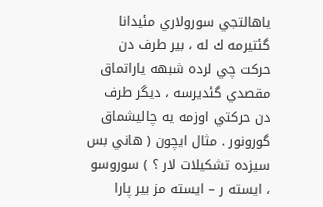ياهالتجي سورولاري مئيدانا گئتيرمه ك له ، بير طرف دن حركت چي لرده شبهه ياراتماق مقصدي گئديرسه ، ديگر طرف دن حركتي اوزمه يه چاليشماق گورونور . مثال ايچون ( هاني بس سيزده تشكيلات لار ؟ ) سوروسو ، ايسته ر – ايسته مز بير پارا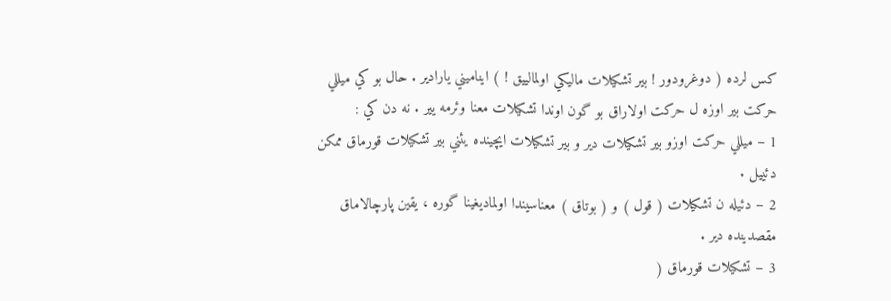كس لرده ( دوغرودور ! بير تشكيلات ماليكي اولمالييق ! ) ايناميني يارادير . حال بو كي ميللي حركت بير اوزه ل حركت اولاراق بو گون اوندا تشكيلات معنا وئرمه يير . نه دن كي :
1 – ميللي حركت اوزو بير تشكيلات دير و بير تشكيلات ايچينده يئني بير تشكيلات قورماق ممكن دئييل .
2 – دئيله ن تشكيلات ( قول ) و ( بوتاق ) معناسيندا اولماديغينا گوره ، يقين پارچالاماق مقصدينده دير .
3 – تشكيلات قورماق (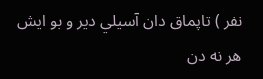نفر ) تاپماق دان آسيلي دير و بو ايش هر نه دن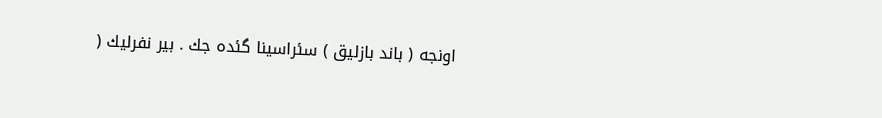اونجه ( باند بازليق ) سئراسينا گئده جك . بير نفرليك (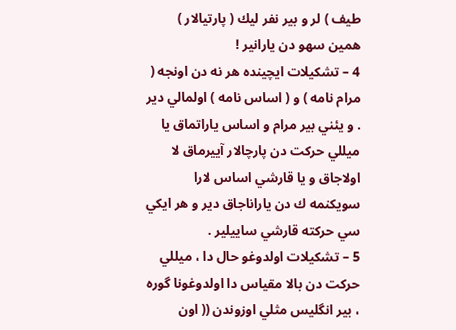طيف ) لر و بير نفر ليك ( پارتيالار ) همين سهو دن يارانير !
4 – تشكيلات ايچينده هر نه دن اونجه ( مرام نامه ) و ( اساس نامه ) اولمالي دير . و يئني بير مرام و اساس ياراتماق يا ميللي حركت دن پارچالار آييرماق لا اولاجاق و يا قارشي اساس لارا سويكنمه ك دن ياراناجاق دير و هر ايكي سي حركته قارشي ساييلير .
5 – تشكيلات اولدوغو حال دا ، ميللي حركت دن بالا مقياس دا اولدوغونا گوره ، بير انگليس مثلي اوزوندن (( اون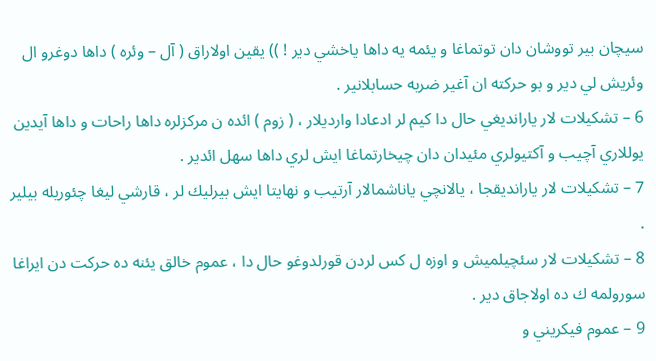سيچان بير تووشان دان توتماغا و يئمه يه داها ياخشي دير ! )) يقين اولاراق ( آل – وئره ) داها دوغرو ال وئريش لي دير و بو حركته ان آغير ضربه حسابلانير .
6 – تشكيلات لار يارانديغي حال دا كيم لر ادعادا وارديلار ، ( زوم ) ائده ن مركزلره داها راحات و داها آيدين يوللاري آچيب و آكتيولري مئيدان دان چيخارتماغا ايش لري داها سهل ائدير .
7 – تشكيلات لار يارانديقجا ، يالانچي ياناشمالار آرتيب و نهايتا ايش بيرليك لر ، قارشي ليغا چئوريله بيلير .
8 – تشكيلات لار سئچيلميش و اوزه ل كس لردن قورلدوغو حال دا ، عموم خالق يئنه ده حركت دن ايراغا سورولمه ك ده اولاجاق دير .
9 – عموم فيكريني و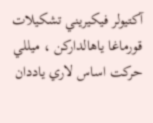آكتيولر فيكيريني تشكيلات قورماغا ياهالداركن ، ميللي حركت اساس لاري ياددان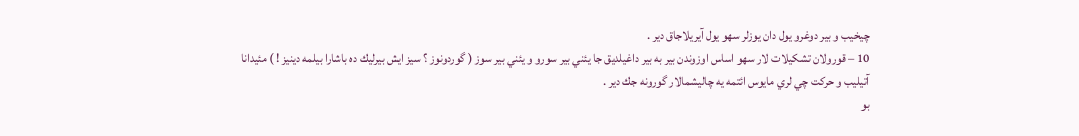چيخيب و بير دوغرو يول دان يوزلر سهو يول آيريلاجاق دير .
10 – قورولان تشكيلات لار سهو اساس اوزوندن بير به بير داغيلديق جا يئني بير سورو و يئني بير سوز ( گوردونوز ؟ سيز ايش بيرليك ده باشارا بيلمه دينيز ! ) مئيدانا آتيليب و حركت چي لري مايوس ائتمه يه چاليشمالار گورونه جك دير .
بو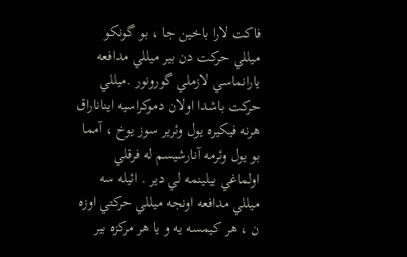فاكت لارا باخين جا ، بو گونكو ميللي حركت دن بير ميللي مدافعه يارانماسي لازملي گورونور .ميللي حركت باشدا اولان دموكراسيه ايناناراق هرنه فيكيره يول وئرير سوز يوخ ، آمما بو يول وئرمه آنارشيسم له فرقلي اولماغي بيلينمه لي دير . ائيله سه ميللي مدافعه اونجه ميللي حركتي اوزه ن ، هر كيمسه يه و يا هر مركزه بير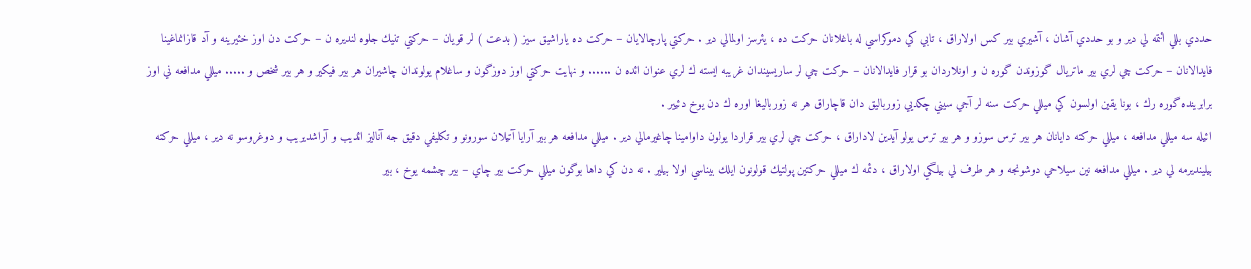حددي بللي ائتمه لي دير و بو حددي آشان ، آشيري بير كس اولاراق ، تابي كي دموكراسي له باغلانان حركت ده ، يئرسز اولمالي دير . حركتي پارچالايان – حركت ده ياراشيق سيز ( بدعت ) لر قويان – حركتي تنيك جلوه لنديره ن – حركت دن اوز خئيرينه و آد قازانماغينا فايدالانان – حركت چي لري بير ماتريال گوزوندن گوره ن و اونلاردان بو قرار فايدالانان – حركت چي لر ساريسيندان غريبه ايسته ك لري عنوان ائده ن ...... و نهايت حركتي اوز دوزگون و ساغلام يولوندان چاشيران هر بير فيكير و هر بير شخص و ..... ميللي مدافعه ني اوز برابرينده گوره رك ، بونا يقين اولسون كي ميللي حركت سنه لر آجي سيني چكديي زورباليق دان قاچاراق هر نه زورباليغا اوره ك دن يوخ دئيير .
ائيله سه ميللي مدافعه ، ميللي حركته دايانان هر بير ترس سوزو و هر بير ترس يولو آيدين لاداراق ، حركت چي لري بير قراردا يولون داوامينا چاغيرمالي دير . ميللي مدافعه هر بير آرايا آتيلان سورونو و تكليفي دقيق جه آناليز ائديب و آراشديريب و دوغروسو نه دير ، ميللي حركته بيلينديرمه لي دير . ميللي مدافعه نين سيلاحي دوشونجه و هر طرف لي بيلگي اولاراق ، دئمه ك ميللي حركتين پولتيك قولونون ايلك بيناسي اولا بيلير . نه دن كي داها بوگون ميللي حركت بير چاي – بير چشمه يوخ ، بير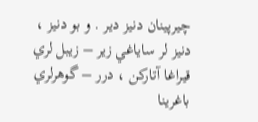چيرپينان دنيز دير . و بو دنيز ، دنيز لر ساياغي زير – زيبل لري قيراغا آتاركن ، درر – گوهرلري باغرينا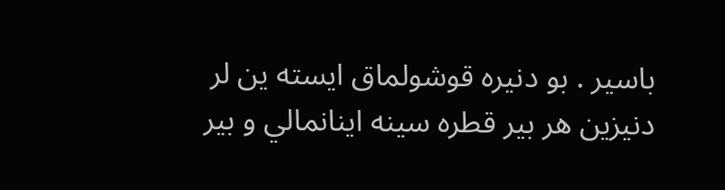باسير . بو دنيره قوشولماق ايسته ين لر دنيزين هر بير قطره سينه اينانمالي و بير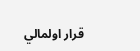قرار اولمالي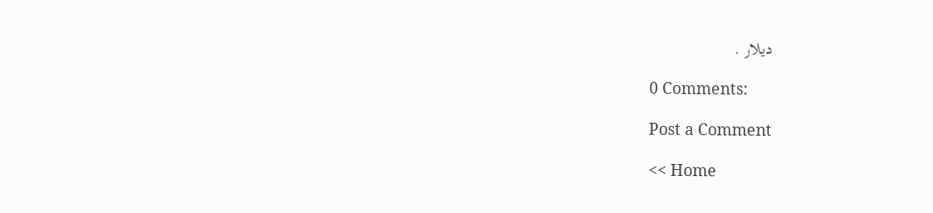ديلار .

0 Comments:

Post a Comment

<< Home